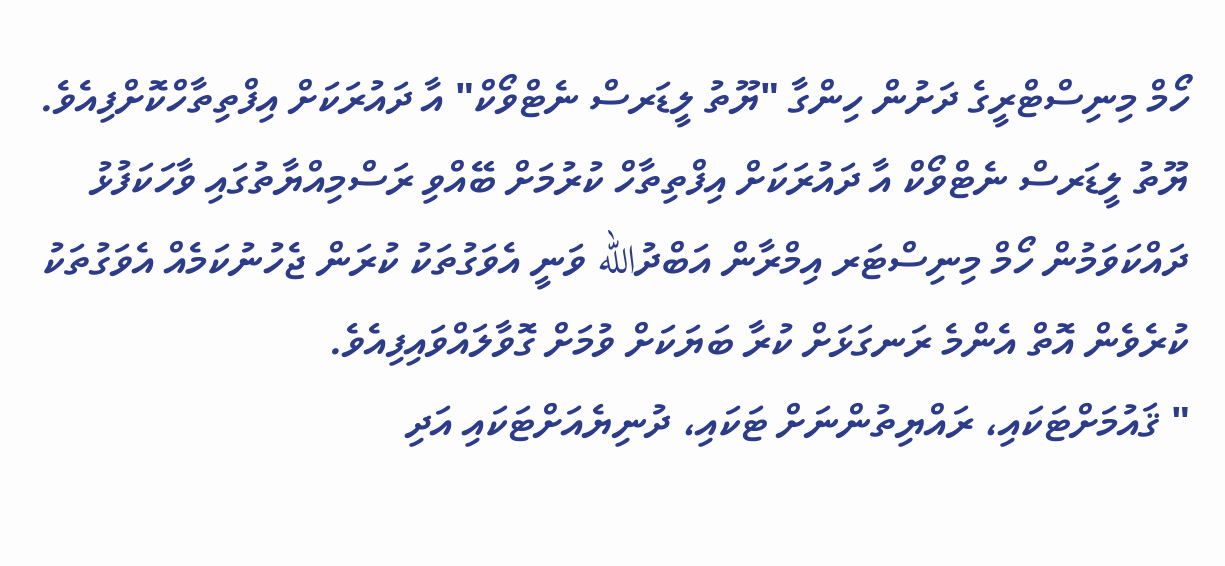ހޯމް މިނިސްޓްރީގެ ދަށުން ހިންގާ "ޔޫތު ލީޑަރސް ނެޓްވޯކް" އާ ދައުރަކަށް އިފްތިތާހްކޮށްފިއެވެ.
ޔޫތު ލީޑަރސް ނެޓްވޯކް އާ ދައުރަކަށް އިފްތިތާހް ކުރުމަށް ބޭއްވި ރަސްމިއްޔާތުގައި ވާހަކަފުޅު ދައްކަވަމުން ހޯމް މިނިސްޓަރ އިމްރާން އަބްދުالله ވަނީ އެވަގުތަކު ކުރަން ޖެހުނުކަމެއް އެވަގުތަކު ކުރެވެން އޮތް އެންމެ ރަނގަޅަށް ކުރާ ބަޔަކަށް ވުމަށް ގޮވާލައްވައިފިއެވެ.
" ޤައުމަށްޓަކައި، ރައްޔިތުންނަށް ޓަކައި، ދުނިޔެއަށްޓަކައި އަދި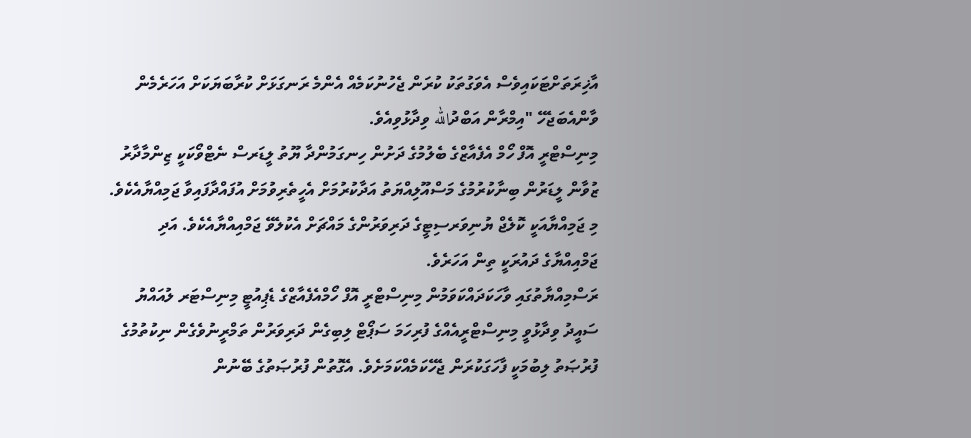އާޚިރަތަށްޓަކައިވެސް އެވަގުތަކު ކުރަން ޖެހުނުކަމެއް އެންމެ ރަނގަޅަށް ކުރާބަޔަކަށް އަހަރެމެން ވާންއެބަޖެހޭ "އިމްރާން އަބްދުالله ވިދާޅުވިއެވެ.
މިނިސްޓްރީ އޮފް ހޯމް އެފެއާޒްގެ ބެލުމުގެ ދަށުން ހިނގަމުންދާ ޔޫތު ލީޑަރސް ނެޓްވޯކަކީ ޒިންމާދާރު ޒުވާން ލީޑަރުން ބިނާކުރުމުގެ މަސްއޫލިއްޔަތު އަދާކުރުމަށް އެހީތެރިވުމަށް އުފައްދާފައިވާ ޖަމިއްޔާއެކެވެ. މި ޖަމިއްޔާއަކީ ކޮލެޖް ޔުނިވަރސިޓީގެ ދަރިވަރުންގެ މައްޗަށް އެކުލެވޭ ޖަމްއިއްޔާއެކެވެ. އަދި ޖަމްއިއްޔާގެ ދައުރަކީ ތިން އަހަރެވެ.
ރަސްމިއްޔާތުގައި ވާހަކަދައްކަވަމުން މިނިސްޓްރީ އޮފް ހޯމްއެފެއާޒްގެ ޑެޕިއުޓީ މިނިސްޓަރ ލުއައްޔު ސައީދު ވިދާޅުވީ މިނިސްޓްރީއެއްގެ ފުރިހަމަ ސަޕޯޓް ލިބިގެން ދަރިވަރުން ތަމްރީނުވެގެން ނިކުތުމުގެ ފުރުޞަތު ލިބުމަކީ ފާހަގަކުރަން ޖެހޭކަމެއްކަމަށެވެ. އެގޮތުން ފުރުޞަތުގެ ބޭނުން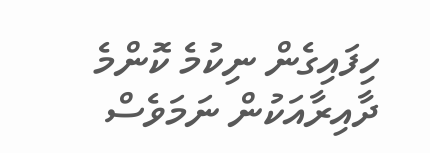ހިފައިގެން ނިކުމެ ކޮންމެ ދާއިރާއަކުން ނަމަވެސް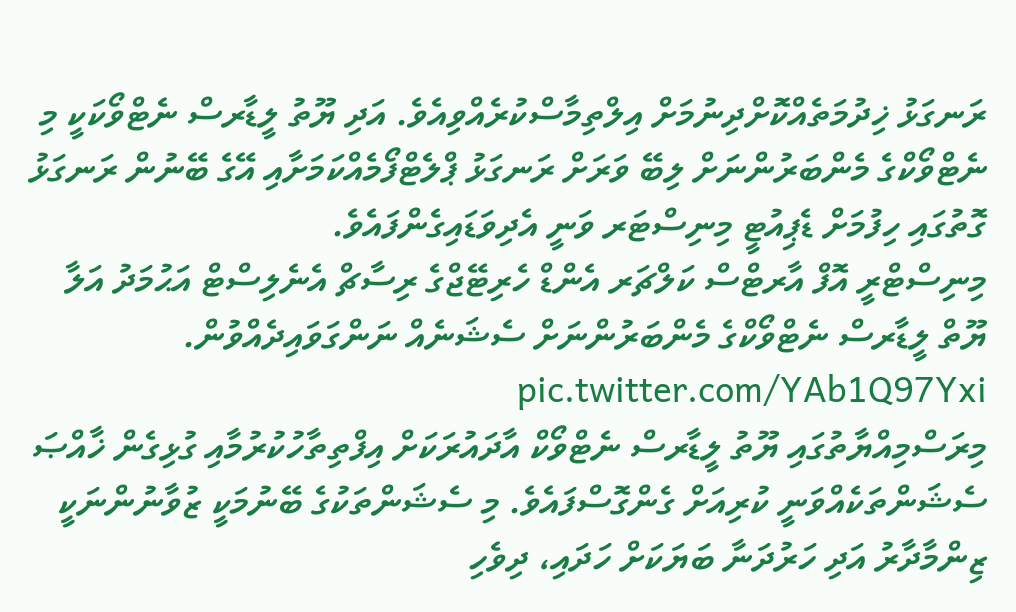ރަނގަޅު ޚިދުމަތެއްކޮށްދިނުމަށް އިލްތިމާސްކުރެއްވިއެވެ. އަދި ޔޫތު ލީޑާރސް ނެޓްވޯކަކީ މި ނެޓްވޯކްގެ މެންބަރުންނަށް ލިބޭ ވަރަށް ރަނގަޅު ޕްލެޓްފޯމެއްކަމަށާއި އޭގެ ބޭނުން ރަނގަޅު ގޮތުގައި ހިފުމަށް ޑެޕިއުޓީ މިނިސްޓަރ ވަނީ އެދިވަޑައިގެންފައެވެ.
މިނިސްޓްރީ އޮފް އާރޓްސް ކަލްޗަރ އެންޑް ހެރިޓޭޖްގެ ރިސާޗް އެނެލިސްޓް އަޙުމަދު އަލާ ޔޫތް ލީޑާރސް ނެޓްވޯކްގެ މެންބަރުންނަށް ސެޝަނެއް ނަންގަވައިދެއްވުން. pic.twitter.com/YAb1Q97Yxi
މިރަސްމިއްޔާތުގައި ޔޫތު ލީޑާރސް ނެޓްވޯކް އާދައުރަކަށް އިފްތިތާހުކުރުމާއި ގުޅިގެން ޚާއްޞަ ސެޝަންތަކެއްވަނީ ކުރިއަށް ގެންގޮސްފައެވެ. މި ސެޝަންތަކުގެ ބޭނުމަކީ ޒުވާނުންނަކީ ޒިންމާދާރު އަދި ހަރުދަނާ ބަޔަކަށް ހަދައި، ދިވެހި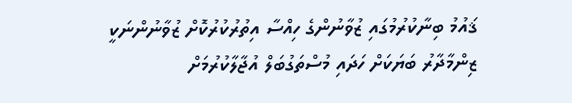ޤައުމު ބިނާކުރުމުގައި ޒުވާނުންގެ ހިއްސާ އިތުރުކުރުކޮށް ޒުވާނުންނަކީ ޒިންމާދާރު ބަޔަކަށް ހަދައި މުސްތަގުބަލް އުޖާލާކުރުމަށް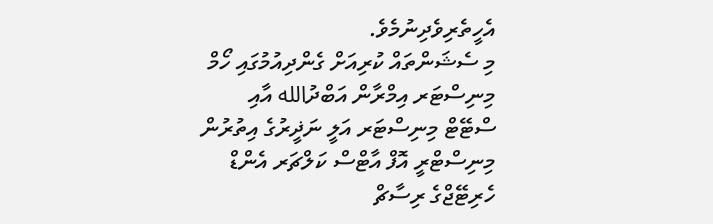އެހީތެރިވެދިނުމެވެ.
މި ސެޝަންތައް ކުރިއަށް ގެންދިއުމުގައި ހޯމް މިނިސްޓަރ އިމްރާން އަބްދުالله އާއި ސްޓޭޓް މިނިސްޓަރ އަލީ ނަޛީރުގެ އިތުރުން މިނިސްޓްރީ އޮފް އާޓްސް ކަލްޗަރ އެންޑް ހެރިޓޭޖްގެ ރިސާޗް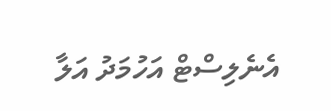އެނެލިސްޓް އަހުމަދު އަލާ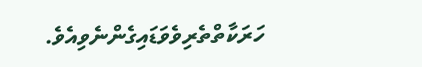ހަރަކާތްތެރިވެވަޑައިގެންނެވިއެވެ.